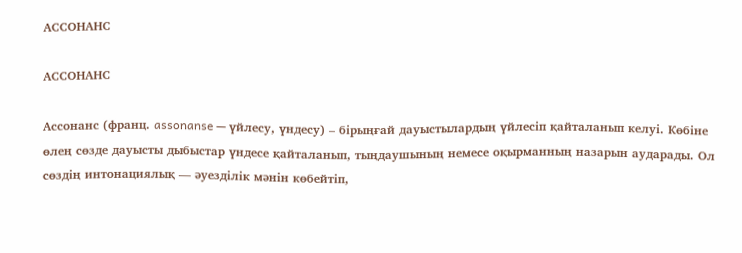АССОНАНС

АССОНАНС

Ассонанс (франц. assonanse — үйлесу, үндесу) – бірыңғай дауыстылардың үйлесіп қайталанып келуі. Көбіне өлең сөзде дауысты дыбыстар үндесе қайталанып, тыңдаушының немесе оқырманның назарын аударады. Ол сөздің интонациялық — әуезділік мәнін көбейтіп,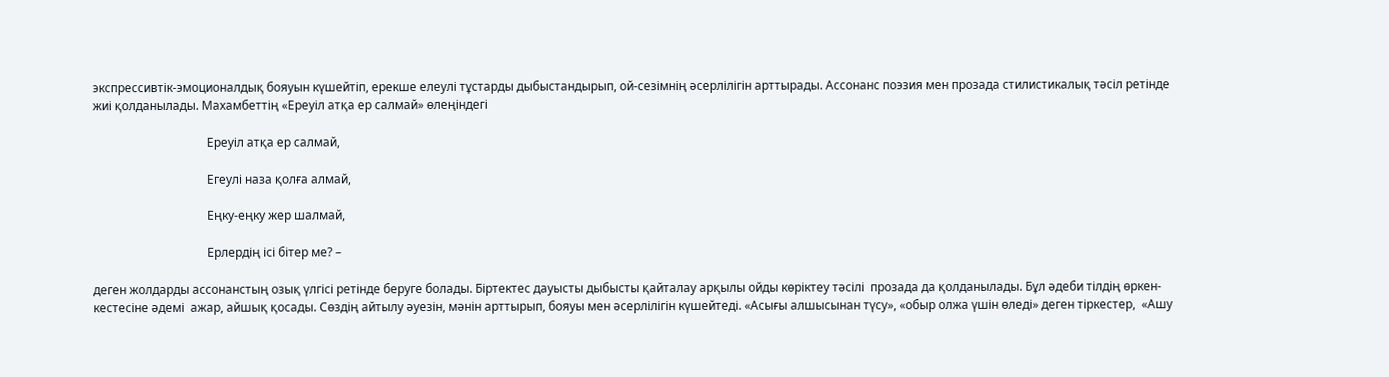экспрессивтік-эмоционалдық бояуын күшейтіп, ерекше елеулі тұстарды дыбыстандырып, ой-сезімнің әсерлілігін арттырады. Ассонанс поэзия мен прозада стилистикалық тәсіл ретінде жиі қолданылады. Махамбеттің «Ереуіл атқа ер салмай» өлеңіндегі

                                      Ереуіл атқа ер салмай,

                                      Егеулі наза қолға алмай,

                                      Еңку-еңку жер шалмай,

                                      Ерлердің ісі бітер ме? –

деген жолдарды ассонанстың озық үлгісі ретінде беруге болады. Біртектес дауысты дыбысты қайталау арқылы ойды көріктеу тәсілі  прозада да қолданылады. Бұл әдеби тілдің өркен-кестесіне әдемі  ажар, айшық қосады. Сөздің айтылу әуезін, мәнін арттырып, бояуы мен әсерлілігін күшейтеді. «Асығы алшысынан түсу», «обыр олжа үшін өледі» деген тіркестер,  «Ашу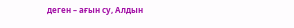деген – ағын су, Алдын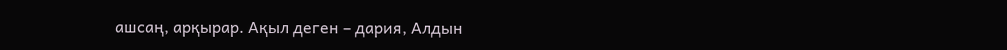ашсаң, арқырар. Ақыл деген – дария, Алдын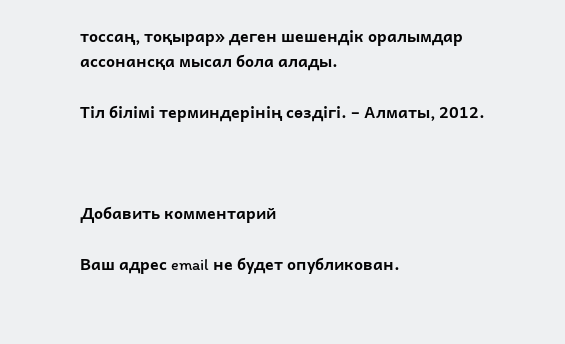тоссаң, тоқырар» деген шешендік оралымдар  ассонансқа мысал бола алады.

Тіл білімі терминдерінің сөздігі. – Алматы, 2012.



Добавить комментарий

Ваш адрес email не будет опубликован.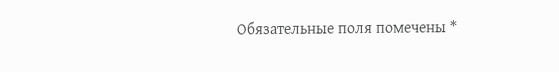Обязательные поля помечены *